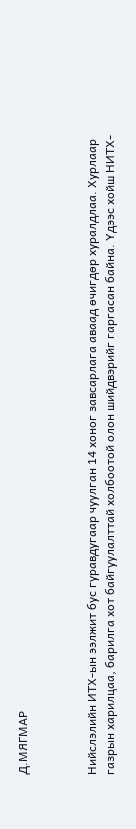Д.МЯГМАР



Нийслэлийн ИТХ-ын ээлжит бус гуравдугаар чуулган 14 хоног завсарлага аваад өчигдөр хуралдлаа. Хурлаар газрын харилцаа, барилга хот байгуулалттай холбоотой олон шийдвэрийг гаргасан байна. Үдээс хойш НИТХ-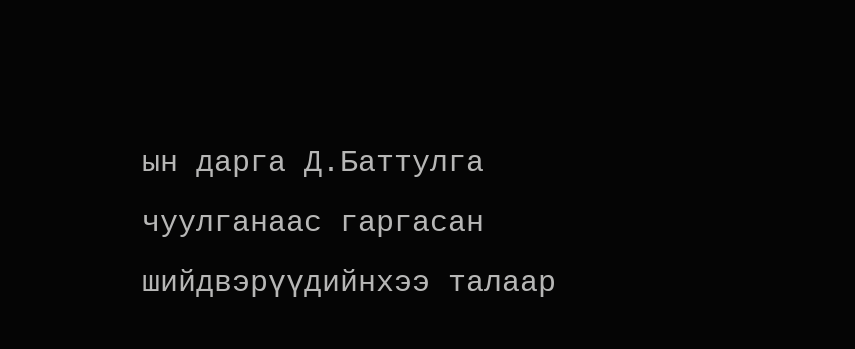ын дарга Д.Баттулга чуулганаас гаргасан шийдвэрүүдийнхээ талаар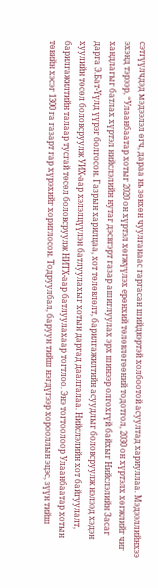сэтгүүлчдэд мэдээлэл өгч, дараа нь зөвхөн чуулганаас гаргасан шийдвэртэй холбоотой асуултад хариуллаа. Мэдээллийнхээ эхэнд тэрээр, “Улаанбаатар хотыг 2020 он хүртэл хөгжүүлэх ерөнхий төлөвлөгөөний тодотгол, 2030 он хүртэлх хөгжлийг чиг хандлагыг батлах хүртэл нийслэлийн нутаг дэсвгэрт газар ашиглуулах эрх шинээр олгохгүй байхыг Нийслэлийн Засаг дарга Э.Бат-Үүлд үүрэг болгосон. Газрын харилцаа, хот төлөвлөлт, барилгажилтийн асуудлыг боловсруулж нэлээд хэдэн  хуулийн төсөл боловсруулж УИХ-аар хэлэлцүүлэн батлуулахыг хотын даргад даалгалаа. Нийслэлийн хот байгуулалт, барилгажилтийн талаар тусгай төсөл боловсруулж НИТХ-аар батлуулахаар тогтлоо. Энэ тогтоолоор Улаанбаатар хотын төвийн хэсэг 1300 га газарт гар хүрэхийг хориглосон. Тодруулбал, баруун тийш нэгдүгээр хорооллын эцэс, зүүн тийш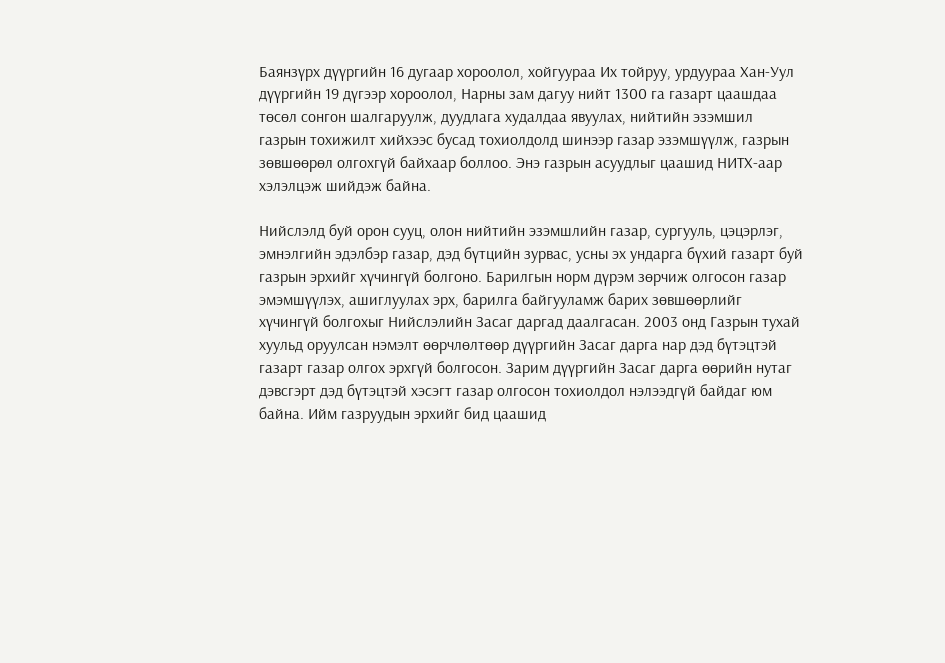Баянзүрх дүүргийн 16 дугаар хороолол, хойгуураа Их тойруу, урдуураа Хан-Уул дүүргийн 19 дүгээр хороолол, Нарны зам дагуу нийт 1300 га газарт цаашдаа төсөл сонгон шалгаруулж, дуудлага худалдаа явуулах, нийтийн эзэмшил газрын тохижилт хийхээс бусад тохиолдолд шинээр газар эзэмшүүлж, газрын зөвшөөрөл олгохгүй байхаар боллоо. Энэ газрын асуудлыг цаашид НИТХ-аар хэлэлцэж шийдэж байна.

Нийслэлд буй орон сууц, олон нийтийн эзэмшлийн газар, сургууль, цэцэрлэг, эмнэлгийн эдэлбэр газар, дэд бүтцийн зурвас, усны эх ундарга бүхий газарт буй газрын эрхийг хүчингүй болгоно. Барилгын норм дүрэм зөрчиж олгосон газар эмэмшүүлэх, ашиглуулах эрх, барилга байгууламж барих зөвшөөрлийг хүчингүй болгохыг Нийслэлийн Засаг даргад даалгасан. 2003 онд Газрын тухай хуульд оруулсан нэмэлт өөрчлөлтөөр дүүргийн Засаг дарга нар дэд бүтэцтэй газарт газар олгох эрхгүй болгосон. Зарим дүүргийн Засаг дарга өөрийн нутаг дэвсгэрт дэд бүтэцтэй хэсэгт газар олгосон тохиолдол нэлээдгүй байдаг юм байна. Ийм газруудын эрхийг бид цаашид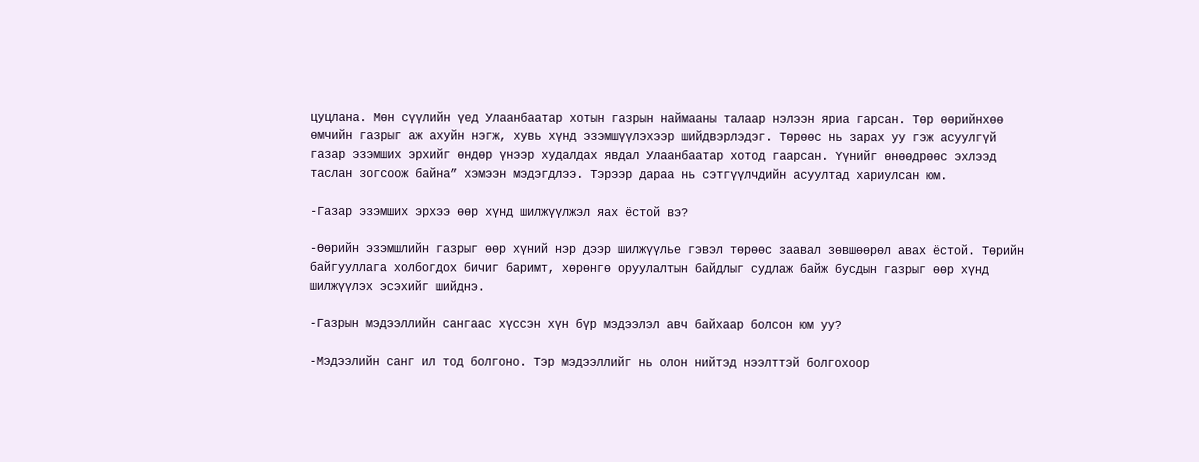цуцлана. Мөн сүүлийн үед Улаанбаатар хотын газрын наймааны талаар нэлээн яриа гарсан. Төр өөрийнхөө өмчийн газрыг аж ахуйн нэгж, хувь хүнд эзэмшүүлэхээр шийдвэрлэдэг. Төрөөс нь зарах уу гэж асуулгүй газар эзэмших эрхийг өндөр үнээр худалдах явдал Улаанбаатар хотод гаарсан. Үүнийг өнөөдрөөс эхлээд таслан зогсоож байна” хэмээн мэдэгдлээ. Тэрээр дараа нь сэтгүүлчдийн асуултад хариулсан юм.

-Газар эзэмших эрхээ өөр хүнд шилжүүлжэл яах ёстой вэ?

-Өөрийн эзэмшлийн газрыг өөр хүний нэр дээр шилжүүлье гэвэл төрөөс заавал зөвшөөрөл авах ёстой. Төрийн байгууллага холбогдох бичиг баримт, хөрөнгө оруулалтын байдлыг судлаж байж бусдын газрыг өөр хүнд шилжүүлэх эсэхийг шийднэ.

-Газрын мэдээллийн сангаас хүссэн хүн бүр мэдээлэл авч байхаар болсон юм уу?

-Мэдээлийн санг ил тод болгоно. Тэр мэдээллийг нь олон нийтэд нээлттэй болгохоор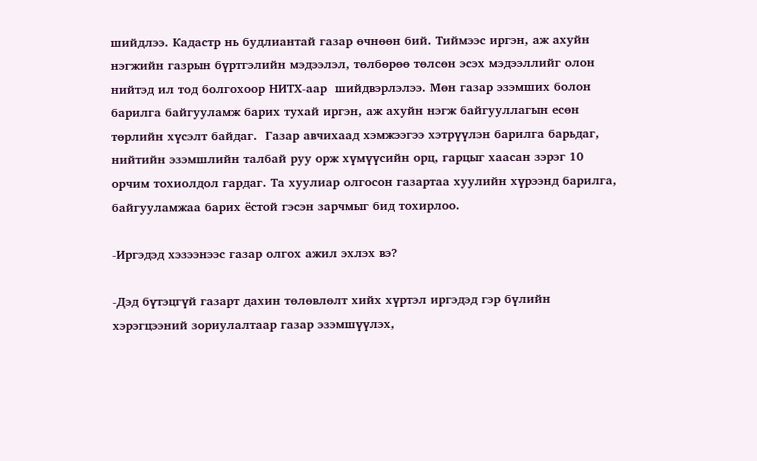шийдлээ. Кадастр нь будлиантай газар өчнөөн бий. Тиймээс иргэн, аж ахуйн нэгжийн газрын бүртгэлийн мэдээлэл, төлбөрөө төлсөн эсэх мэдээллийг олон нийтэд ил тод болгохоор НИТХ-аар  шийдвэрлэлээ. Мөн газар эзэмших болон барилга байгууламж барих тухай иргэн, аж ахуйн нэгж байгууллагын есөн төрлийн хүсэлт байдаг.  Газар авчихаад хэмжээгээ хэтрүүлэн барилга барьдаг, нийтийн эзэмшлийн талбай руу орж хүмүүсийн орц, гарцыг хаасан зэрэг 10 орчим тохиолдол гардаг. Та хуулиар олгосон газартаа хуулийн хүрээнд барилга, байгууламжаа барих ёстой гэсэн зарчмыг бид тохирлоо.

-Иргэдэд хэзээнээс газар олгох ажил эхлэх вэ?

-Дэд бүтэцгүй газарт дахин төлөвлөлт хийх хүртэл иргэдэд гэр бүлийн хэрэгцээний зориулалтаар газар эзэмшүүлэх,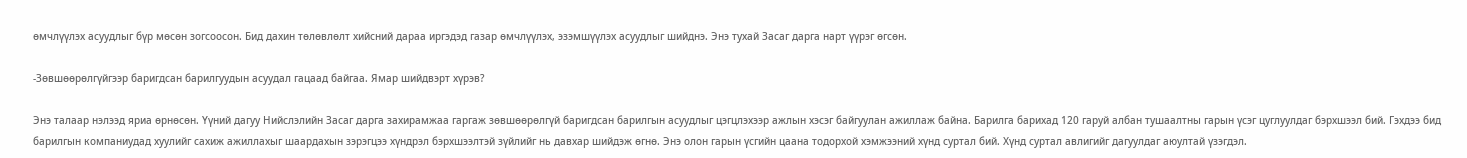өмчлүүлэх асуудлыг бүр мөсөн зогсоосон. Бид дахин төлөвлөлт хийсний дараа иргэдэд газар өмчлүүлэх, эзэмшүүлэх асуудлыг шийднэ. Энэ тухай Засаг дарга нарт үүрэг өгсөн.

-Зөвшөөрөлгүйгээр баригдсан барилгуудын асуудал гацаад байгаа. Ямар шийдвэрт хүрэв?

Энэ талаар нэлээд яриа өрнөсөн. Үүний дагуу Нийслэлийн Засаг дарга захирамжаа гаргаж зөвшөөрөлгүй баригдсан барилгын асуудлыг цэгцлэхээр ажлын хэсэг байгуулан ажиллаж байна. Барилга барихад 120 гаруй албан тушаалтны гарын үсэг цуглуулдаг бэрхшээл бий. Гэхдээ бид барилгын компаниудад хуулийг сахиж ажиллахыг шаардахын зэрэгцээ хүндрэл бэрхшээлтэй зүйлийг нь давхар шийдэж өгнө. Энэ олон гарын үсгийн цаана тодорхой хэмжээний хүнд суртал бий. Хүнд суртал авлигийг дагуулдаг аюултай үзэгдэл.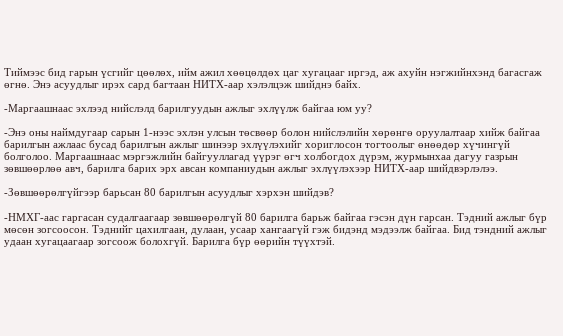Тиймээс бид гарын үсгийг цөөлөх, ийм ажил хөөцөлдөх цаг хугацааг иргэд, аж ахуйн нэгжийнхэнд багасгаж өгнө. Энэ асуудлыг ирэх сард багтаан НИТХ-аар хэлэлцэж шийднэ байх.

-Маргаашнаас эхлээд нийслэлд барилгуудын ажлыг эхлүүлж байгаа юм уу?

-Энэ оны наймдугаар сарын 1-нээс эхлэн улсын төсвөөр болон нийслэлийн хөрөнгө оруулалтаар хийж байгаа барилгын ажлаас бусад барилгын ажлыг шинээр эхлүүлэхийг хориглосон тогтоолыг өнөөдөр хүчингүй болголоо. Маргаашнаас мэргэжлийн байгууллагад үүрэг өгч холбогдох дүрэм, журмынхаа дагуу газрын зөвшөөрлөө авч, барилга барих эрх авсан компаниудын ажлыг эхлүүлэхээр НИТХ-аар шийдвэрлэлээ.

-Зөвшөөрөлгүйгээр барьсан 80 барилгын асуудлыг хэрхэн шийдэв?

-НМХГ-аас гаргасан судалгаагаар зөвшөөрөлгүй 80 барилга барьж байгаа гэсэн дүн гарсан. Тэдний ажлыг бүр мөсөн зогсоосон. Тэднийг цахилгаан, дулаан, усаар хангаагүй гэж бидэнд мэдээлж байгаа. Бид тэндний ажлыг удаан хугацаагаар зогсоож болохгүй. Барилга бүр өөрийн түүхтэй.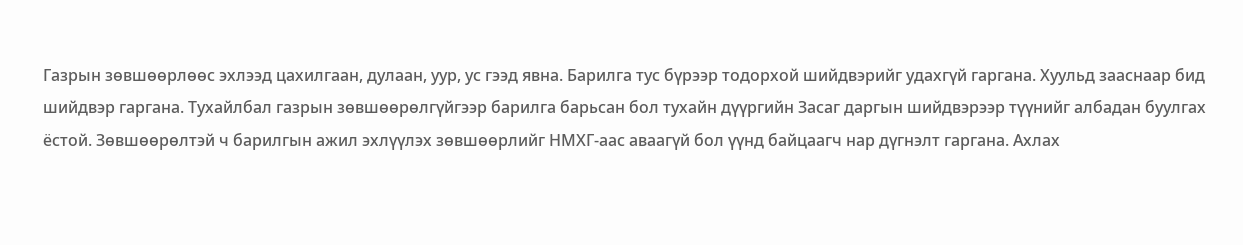Газрын зөвшөөрлөөс эхлээд цахилгаан, дулаан, уур, ус гээд явна. Барилга тус бүрээр тодорхой шийдвэрийг удахгүй гаргана. Хуульд зааснаар бид шийдвэр гаргана. Тухайлбал газрын зөвшөөрөлгүйгээр барилга барьсан бол тухайн дүүргийн Засаг даргын шийдвэрээр түүнийг албадан буулгах ёстой. Зөвшөөрөлтэй ч барилгын ажил эхлүүлэх зөвшөөрлийг НМХГ-аас аваагүй бол үүнд байцаагч нар дүгнэлт гаргана. Ахлах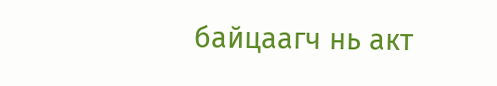байцаагч нь акт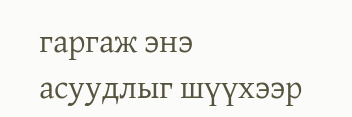гаргаж энэ асуудлыг шүүхээр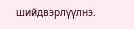шийдвэрлүүлнэ.